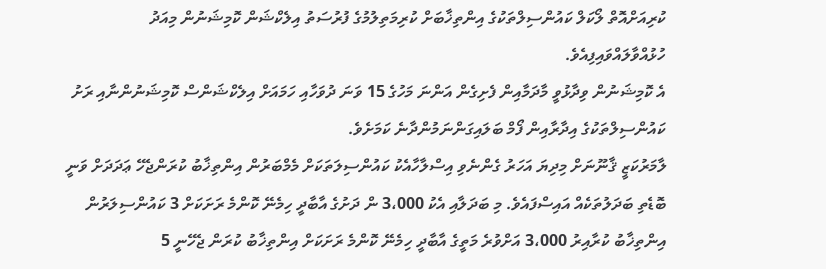ކުރިއަށްއޮތް ލޯކަލް ކައުންސިލްތަކުގެ އިންތިޚާބަށް ކުރިމަތިލުމުގެ ފުރުސަތު އިލެކްޝަން ކޮމިޝަނުން މިއަދު ހުޅުއްވާލައްވައިފިއެވެ.
އެ ކޮމިޝަނުން ވިދާޅުވީ މާދަމާއިން ފެށިގެން އަންނަ މަހުގެ 15 ވަނަ ދުވަހާއި ހަމައަށް އިލެކްޝަންސް ކޮމިޝަނުންނާއި ރަށު ކައުންސިލްތަކުގެ އިދާރާއިން ފޯމް ބަލައިގަންނަމުންދާނެ ކަމަށެވެ.
ލާމަރުކަޒީ ޤާނޫނަށް މިދިޔަ އަހަރު ގެންނެވި އިސްލާހާއެކު ކައުންސިލަތަކަށް މެމްބަރުން އިންތިޚާބު ކުރަންޖެހޭ ޢަދަދަށް ވަނީ ބޮޑެތި ބަދަލުތަކެއް އައިސްފައެވެ. މި ބަދަލާއި އެކު 3،000 ން ދަށުގެ އާބާދީ ހިމެނޭ ކޮންމެ ރަށަކަށް 3 ކައުންސިލަރުން އިންތިޚާބު ކުރާއިރު 3،000 އަށްވުރެ މަތީގެ އާބާދީ ހިމެނޭ ކޮންމެ ރަށަކަށް އިންތިޚާބު ކުރަން ޖެހޭނީ 5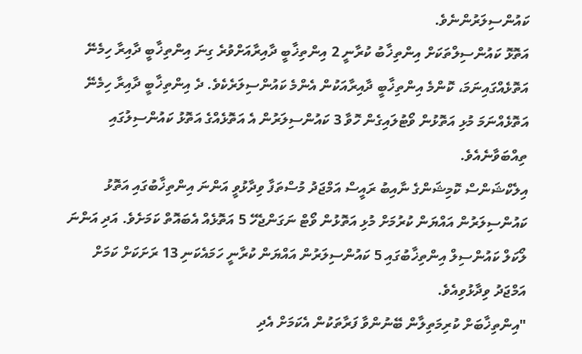ކައުންސިލަރުންނެވެ.
އަތޮޅޮ ކައުންސިލްތަކަށް އިންތިޚާބު ކުރާނީ 2 އިންތިޚާބީ ދާއިރާއަށްވުރެ ގިނަ އިންތިޚާބީ ދާއިރާ ހިމެނޭ އަތޮޅެއްގައިނަމަ، ކޮންމެ އިންތިޚާބީ ދާއިރާއަކުން އެންމެ ކައުންސިލަރެކެވެ. ދެ އިންތިޚާބީ ދާއިރާ ހިމެނޭ އަތޮޅެއްނަމަ މުޅި އަތޮޅުން ވޯޓުލައިގެން ހޮވާ 3 ކައުންސިލަރުން އެ އަތޮޅެއްގެ އަތޮޅު ކައުންސިލުގައި ތިއްބަވާނެއެވެ.
އިލެކްޝަންސް ކޮމިޝަންގެ ނާއިބު ރައީސް އަމްޖަދު މުސްތަފާ ވިދާޅުވީ އަންނަ އިންތިޚާބުގައި އަތޮޅު ކައުންސިލަރުން އައްޔަން ކުރުމަށް މުޅި އަތޮޅުން ވޯޓް ނަގަންޖެހޭ 5 އަތޮޅެއް އެބައޮތް ކަމަށެވެ. އަދި އަންނަ ލޯކަލް ކައުންސިލް އިންތިޚާބުގައި 5 ކައުންސިލަރުން އައްޔަން ކުރާނީ ހަމައެކަނި 13 ރަށަކަށް ކަމަށް އަމްޖަދު ވިދާޅުވިއެވެ.
"އިންތިޚާބަށް ކުރިމަތިލާން ބޭނުންވާ ފަރާތަކުން އެކަމަށް އެދި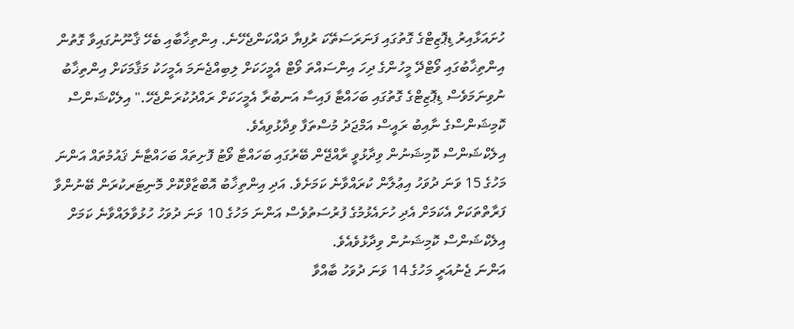ހުށައަޅާއިރު ޑިޕޮޒިޓްގެ ގޮތުގައި ފަނަރަސަތޭކަ ރުފިޔާ ދައްކަންޖެހޭނެ. އިންތިޚާބާއި ބެހޭ ޤާނޫނުގައިވާ ގޮތުން އިންތިޚާބުގައި ވޯޓްދޭ މީހުންގެ ދިހަ އިންސައްތަ ވޯޓް އެމީހަކަށް ލިބިއްޖެނަމަ އެމީހަކު މަޤާމަކަށް އިންތިޚާބު ނުވިނަމަވެސް ޑިޕޮޒިޓްގެ ގޮތުގައި ބަހައްޓާ ފައިސާ އަނބުރާ އެމީހަކަށް ރައްދުކުރަންޖެހޭ." އިލެކްޝަންސް ކޮމިޝަންސްގެ ނާއިބު ރައީސް އަމްޖަދު މުސްތަފާ ވިދާޅުވިއެވެ.
އިލެކްޝަންސް ކޮމިޝަނުން ވިދާޅުވީ ރާއްޖޭން ބޭރުގައި ބަހައްޓާ ވޯޓު ފޮށިތައް ބަހައްޓާނެ ޤައުމުތައް އަންނަ މަހުގެ 15 ވަނަ ދުވަހު އިޢުލާން ކުރައްވާނެ ކަމަށެވެ. އަދި އިންތިޚާބު އޮބްޒާވްކޮށް މޮނިޓަރކުރަން ބޭނުންވާ ފަރާތްތަކަށް އެކަމަށް އެދި ހުށައެޅުމުގެ ފުރުސަތުވެސް އަންނަ މަހުގެ 10 ވަނަ ދުވަހު ހުޅުވާލައްވާނެ ކަމަށް އިލެކްޝަންސް ކޮމިޝަނުން ވިދާޅުވެއެވެ.
އަންނަ ޖެނުއަރީ މަހުގެ 14 ވަނަ ދުވަހު ބާއްވާ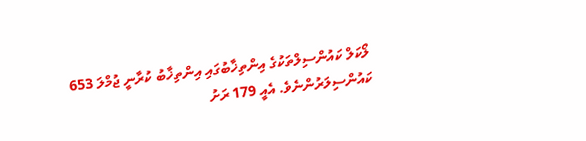ލޯކަލް ކައުންސިލްތަކުގެ އިންތިޚާބުގައި އިންތިޚާބު ކުރާނީ ޖުމްލަ 653 ކައުންސިލަރުންނެވެ. އެއީ 179 ރަށު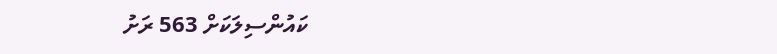ކައުންސިލަކަށް 563 ރަށު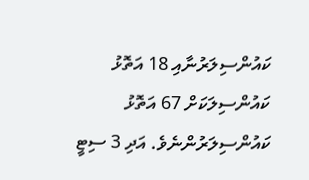ކައުންސިލަރުނާއި 18 އަތޮޅު ކައުންސިލަކަށް 67 އަތޮޅު ކައުންސިލަރުންނެވެ. އަދި 3 ސިޓީ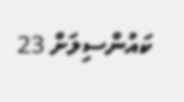ކައުންސިލަށް 23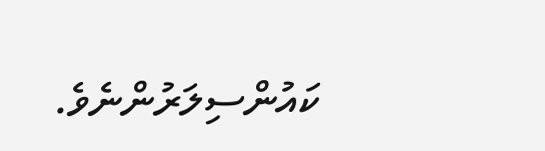ކައުންސިލަރުންނެވެ.